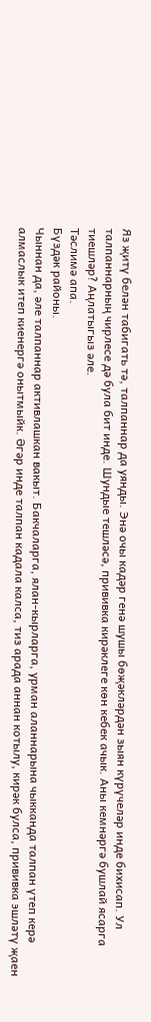Яз җитү белән табигать тә, талпаннар да уянды. Энә очы кадәр генә шушы бөҗәкләрдән зыян күрүчеләр инде бихисап. Ул талпаннарның чирлесе дә була бит инде. Шундые тешләсә, прививка кирәклеге көн кебек ачык. Аны кемнәргә бушлай ясарга тиешләр? Аңлатыгыз әле.
Тәслимә апа.
Бүздәк районы.
Чыннан да, әле талпаннар активлашкан вакыт. Бакчаларга, ялан-кырларга, урман аланнарына чыкканда талпан үтеп керә алмаслык итеп киенергә онытмыйк. Әгәр инде талпан кадала калса, тиз арада аннан котылу, кирәк булса, прививка эшләтү җаен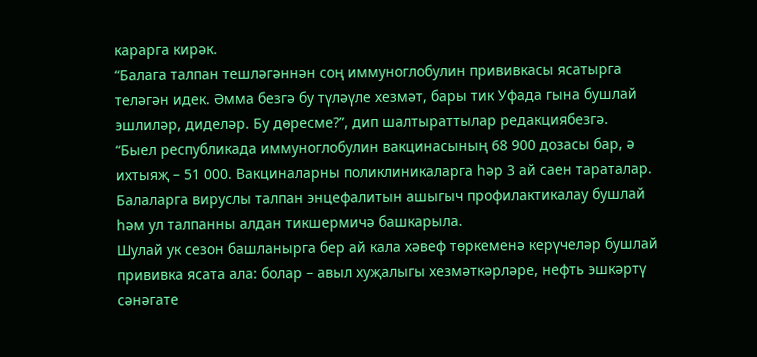карарга кирәк.
“Балага талпан тешләгәннән соң иммуноглобулин прививкасы ясатырга теләгән идек. Әмма безгә бу түләүле хезмәт, бары тик Уфада гына бушлай эшлиләр, диделәр. Бу дөресме?”, дип шалтыраттылар редакциябезгә.
“Быел республикада иммуноглобулин вакцинасының 68 900 дозасы бар, ә ихтыяҗ – 51 000. Вакциналарны поликлиникаларга һәр 3 ай саен тараталар. Балаларга вируслы талпан энцефалитын ашыгыч профилактикалау бушлай һәм ул талпанны алдан тикшермичә башкарыла.
Шулай ук сезон башланырга бер ай кала хәвеф төркеменә керүчеләр бушлай прививка ясата ала: болар – авыл хуҗалыгы хезмәткәрләре, нефть эшкәртү сәнәгате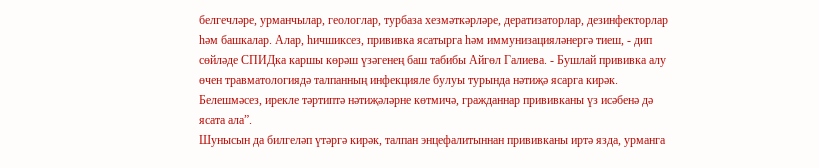белгечләре, урманчылар, геологлар, турбаза хезмәткәрләре, дератизаторлар, дезинфекторлар һәм башкалар. Алар, һичшиксез, прививка ясатырга һәм иммунизацияләнергә тиеш, - дип сөйләде СПИДка каршы көрәш үзәгенең баш табибы Айгөл Галиева. - Бушлай прививка алу өчен травматологиядә талпанның инфекцияле булуы турында нәтиҗә ясарга кирәк. Белешмәсез, ирекле тәртиптә нәтиҗәләрне көтмичә, гражданнар прививканы үз исәбенә дә ясата ала”.
Шунысын да билгеләп үтәргә кирәк, талпан энцефалитыннан прививканы иртә язда, урманга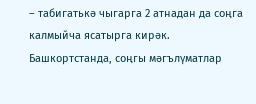– табигатькә чыгарга 2 атнадан да соңга калмыйча ясатырга кирәк. Башкортстанда, соңгы мәгълүматлар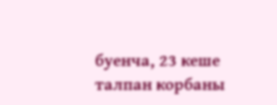буенча, 23 кеше талпан корбаны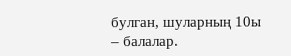булган, шуларның 10ы – балалар.